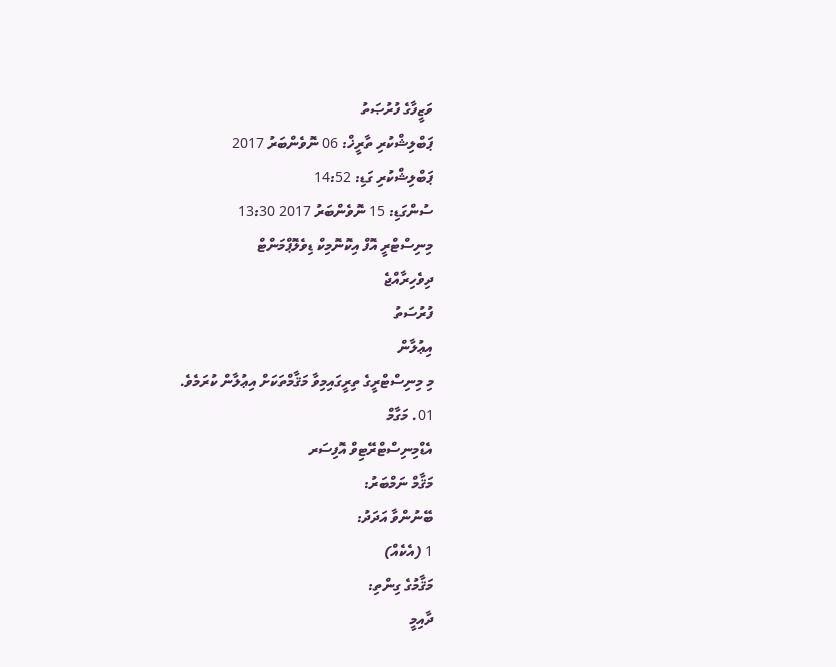ވަޒީފާގެ ފުރުޞަތު
ޕަބްލިޝްކުރި ތާރީޚް: 06 ނޮވެންބަރު 2017
ޕަބްލިޝްކުރި ގަޑި: 14:52
ސުންގަޑި: 15 ނޮވެންބަރު 2017 13:30
މިނިސްޓްރީ އޮފް އިކޮނޮމިކް ޑިވެލޮޕްމަންޓް
ދިވެހިރާއްޖެ
ފުރުސަތު
އިޢުލާން
މި މިނިސްޓްރީގެ ތިރީގައިމިވާ މަޤާމްތަކަށް އިޢުލާން ކުރަމެވެ.
01. މަގާމް
އެޑްމިނިސްޓްރޭޓިވް އޮފިސަރ
މަޤާމް ނަމްބަރު:
ބޭނުންވާ އަދަދު:
1 (އެކެއް)
މަޤާމުގެ ގިންތި:
ދާއިމީ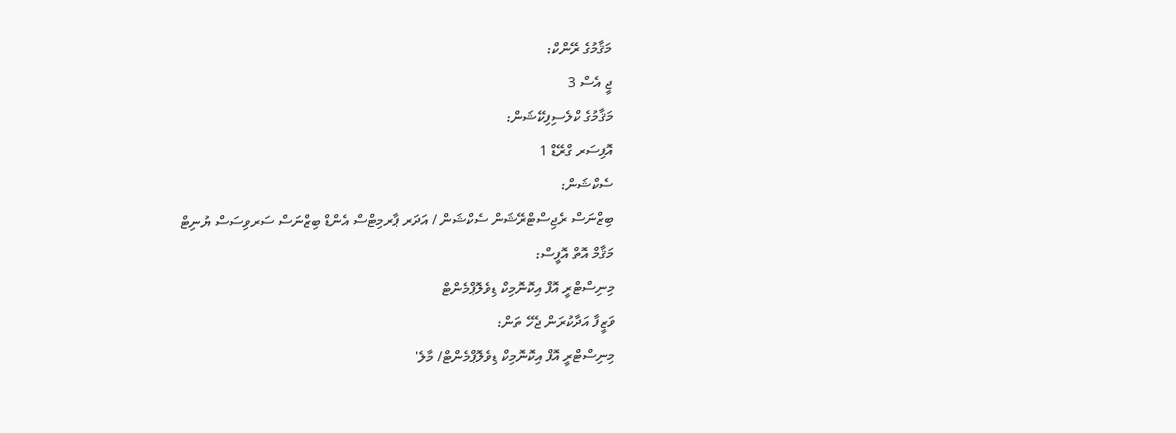މަޤާމުގެ ރޭންކް:
ޖީ އެސް 3
މަޤާމުގެ ކްލެސިފިކޭޝަން:
އޮފިސަރ ގްރޭޑް 1
ސެކްޝަން:
ބިޒްނަސް ރެޖިސްޓްރޭޝަން ސެކްޝަން / އަދަރ ޕާރމިޓްސް އެންޑް ބިޒްނަސް ސަރވިސަސް ޔުނިޓް
މަޤާމް އޮތް އޮފީސް:
މިނިސްޓްރީ އޮފް އިކޮނޮމިކް ޑިވެލޮޕްމެންޓް
ވަޒީފާ އަދާކުރަން ޖެހޭ ތަން:
މިނިސްޓްރީ އޮފް އިކޮނޮމިކް ޑިވެލޮޕްމެންޓް/ މާލެ'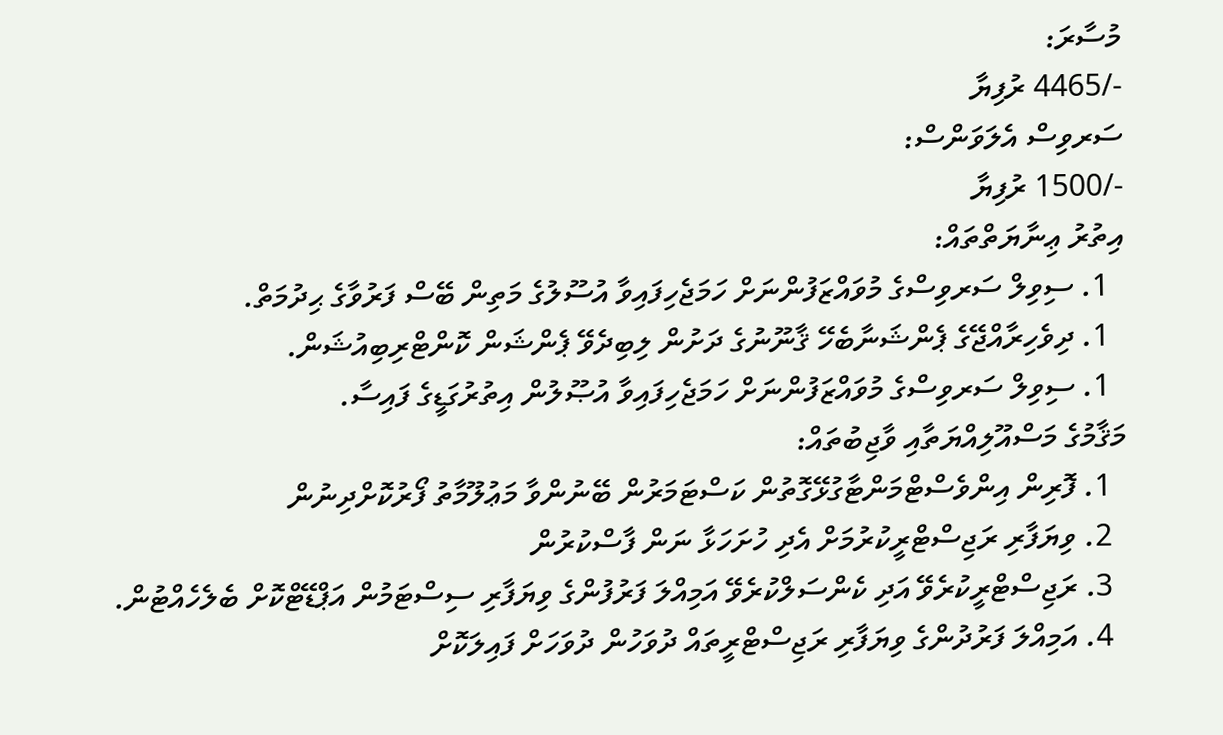މުސާރަ:
-/4465 ރުފިޔާ
ސަރވިސް އެލަވަންސް:
-/1500 ރުފިޔާ
އިތުރު ޢިނާޔަތްތައް:
  1. ސިވިލް ސަރވިސްގެ މުވައްޒަފުންނަށް ހަމަޖެހިފައިވާ އުސޫލުގެ މަތިން ބޭސް ފަރުވާގެ ޙިދުމަތް.
  1. ދިވެހިރާއްޖޭގެ ޕެންޝަނާބެހޭ ޤާނޫނުގެ ދަށުން ލިބިދެވޭ ޕެންޝަން ކޮންޓްރިބިއުޝަން.
  1. ސިވިލް ސަރވިސްގެ މުވައްޒަފުންނަށް ހަމަޖެހިފައިވާ އުޞޫލުން އިތުރުގަޑީގެ ފައިސާ.
މަޤާމުގެ މަސްއޫލިއްޔަތާއި ވާޖިބުތައް:
  1. ފޮރިން އިންވެސްޓްމަންޓާގުޅޭގޮތުން ކަސްޓަމަރުން ބޭނުންވާ މަޢުލޫމާތު ފޯރުކޮށްދިނުން
  2. ވިޔަފާރި ރަޖިސްޓްރީކުރުމަށް އެދި ހުށަހަޅާ ނަން ފާސްކުރުން
  3. ރަޖިސްޓްރީކުރެވޭ އަދި ކެންސަލްކުރެވޭ އަމިއްލަ ފަރުފުންގެ ވިޔަފާރި ސިސްޓަމުން އަޕްޑޭޓްކޮށް ބެލެހެއްޓުން.
  4. އަމިއްލަ ފަރުދުންގެ ވިޔަފާރި ރަޖިސްޓްރީތައް ދުވަހުން ދުވަހަށް ފައިލަކޮށް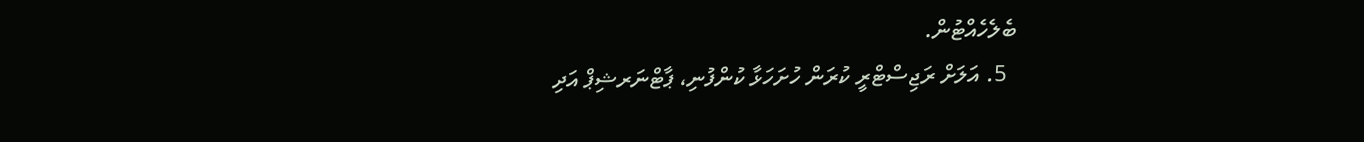ބެލެހެއްޓުން.
  5. އަލަށް ރަޖިސްޓްރީ ކުރަން ހުށަހަޅާ ކުންފުނި، ޕާޓްނަރޝިޕް އަދި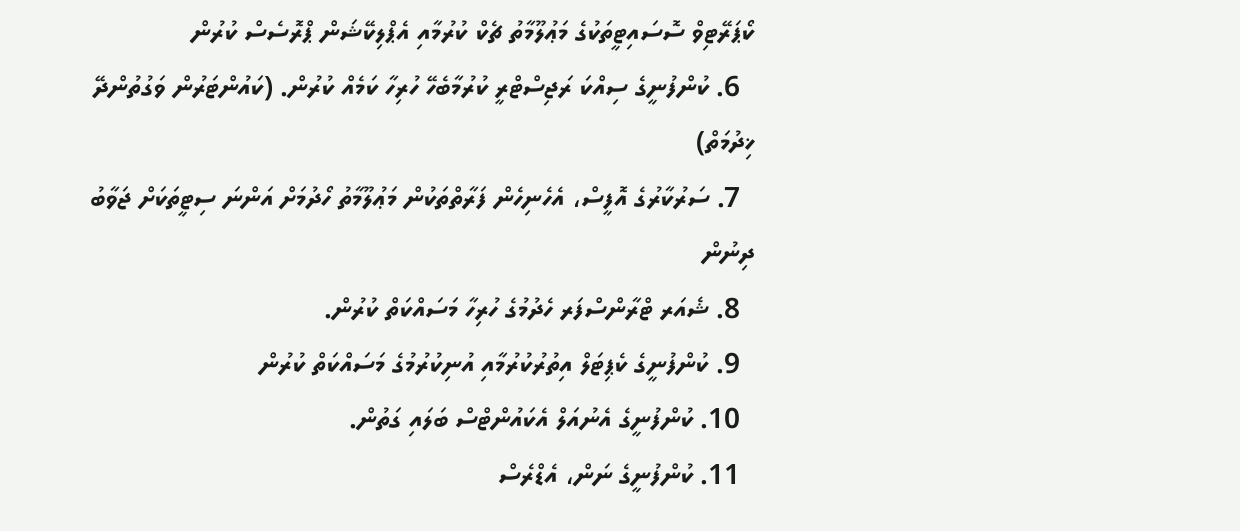ކޯޕަރޭޓިވް ސޮސައިޓީތަކުގެ މަޢުލޫމާތު ޗެކް ކުރުމާއި އެޕްލިކޭޝަން ޕްރޮސެސް ކުރުން
  6. ކުންފުނީގެ ސިއްކަ ރަޖިސްޓްރީ ކުރުމާބެހޭ ހުރިހާ ކަމެއް ކުރުން. (ކައުންޓަރުން ވަގުތުންދޭ ޚިދުމަތް)
  7. ސަރުކާރުގެ އޮފީސް، އެހެނިހެން ފަރާތްތަކުން މަޢުލޫމާތު ހޯދުމަށް އަންނަ ސިޓީތަކަށް ޖަވާބު ދިނުން
  8. ޝެއަރ ޓްރާންސްފަރ ހެދުމުގެ ހުރިހާ މަސައްކަތް ކުރުން.
  9. ކުންފުނީގެ ކެޕިޓަލް އިތުރުކުރުމާއި އުނިކުރުމުގެ މަސައްކަތް ކުރުން
  10. ކުންފުނީގެ އެނުއަލް އެކައުންޓްސް ބަލައި ގަތުން.
  11. ކުންފުނީގެ ނަން، އެޑްރެސް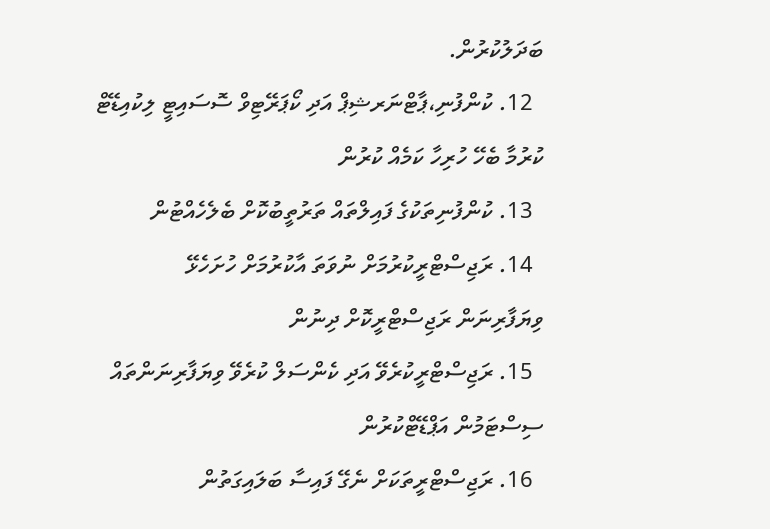ބަދަލުކުރުން.
  12. ކުންފުނި،ޕާޓްނަރޝިޕް އަދި ކޯޕަރޭޓިވް ސޮސައިޓީ ލިކުއިޑޭޓް ކުރުމާ ބެހޭ ހުރިހާ ކަމެއް ކުރުން
  13. ކުންފުނިތަކުގެ ފައިލްތައް ތަރުތީބުކޮށް ބެލެހެއްޓުން
  14. ރަޖިސްޓްރީކުރުމަށް ނުވަތަ އާކުރުމަށް ހުށަހެޅޭ ވިޔަފާރިނަން ރަޖިސްޓްރީކޮށް ދިނުން
  15. ރަޖިސްޓްރީކުރެވޭ އަދި ކެންސަލް ކުރެވޭ ވިޔަފާރިނަންތައް ސިސްޓަމުން އަޕްޑޭޓްކުރުން
  16. ރަޖިސްޓްރީތަކަށް ނެގޭ ފައިސާ ބަލައިގަތުން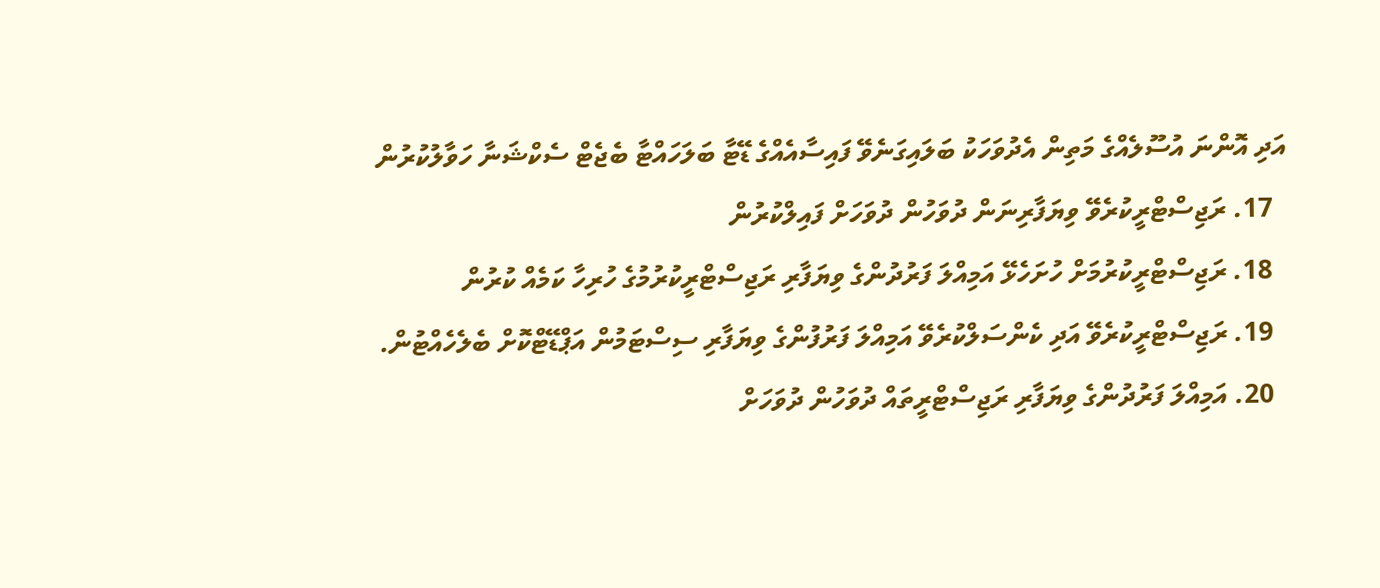އަދި އޮންނަ އުސޫލެއްގެ މަތިން އެދުވަހަކު ބަލައިގަނެވޭ ފައިސާއެއްގެ ޑޭޓާ ބަލަހައްޓާ ބެޖެޓް ސެކްޝަނާ ހަވާލުކުރުން
  17. ރަޖިސްޓްރީކުރެވޭ ވިޔަފާރިނަން ދުވަހުން ދުވަހަށް ފައިލްކުރުން
  18. ރަޖިސްޓްރީކުރުމަށް ހުށަހެޅޭ އަމިއްލަ ފަރުދުންގެ ވިޔަފާރި ރަޖިސްޓްރީކުރުމުގެ ހުރިހާ ކަމެއް ކުރުން
  19. ރަޖިސްޓްރީކުރެވޭ އަދި ކެންސަލްކުރެވޭ އަމިއްލަ ފަރުފުންގެ ވިޔަފާރި ސިސްޓަމުން އަޕްޑޭޓްކޮށް ބެލެހެއްޓުން.
  20. އަމިއްލަ ފަރުދުންގެ ވިޔަފާރި ރަޖިސްޓްރީތައް ދުވަހުން ދުވަހަށް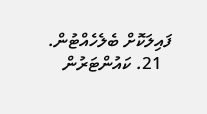ފައިލަކޮށް ބެލެހެއްޓުން.
  21. ކައުންޓަރުން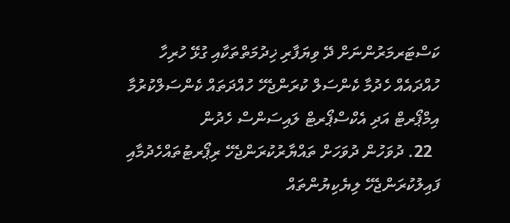ކަސްޓަރމަރުންނަށް ދޭ ވިޔަފާރި ޚިދުމަތްތަކާއި ގުޅޭ ހުރިހާ ހުއްދައެއް ހެދުމާ ކެންސަލް ކުރަންޖެހޭ ހުއްދަތައް ކެންސަލްކުރުމާ އިމްޕޯރޓް އަދި އެކްސްޕޯރޓް ލައިސަންސް ހެދުން
  22. ދުވަހުން ދުވަހަށް ތައްޔާރުކުރަންޖެހޭ ރިޕޯރޓުތައްހެދުމާއި ފައިލުކުރަންޖެހޭ ލިޔެކިޔުންތައް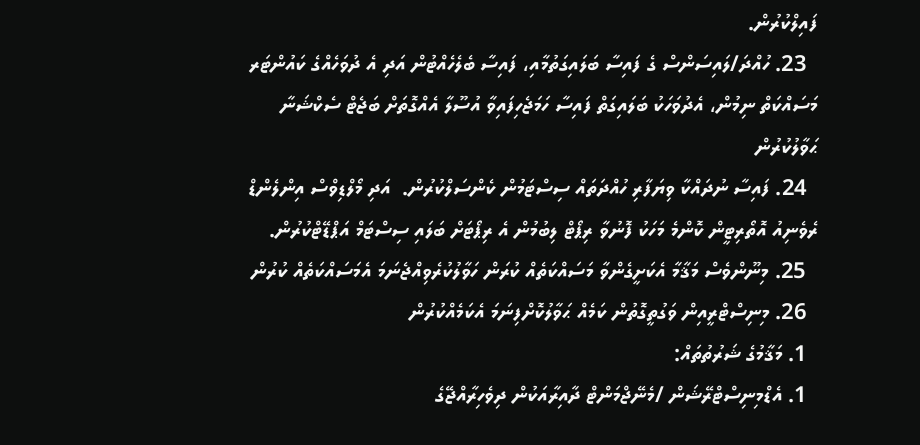ފައިލްކުރުން.
  23. ހުއްދަ/ލައިސަންސް ގެ ފައިސާ ބަލައިގަތުމާއި، ފައިސާ ބެލެހެއްޓުން އަދި އެ ދުވަހެއްގެ ކައުންޓަރ މަސައްކަތް ނިމުން، އެދުވަހަކު ބަލައިގަތް ފައިސާ ހަމަޖެހިފައިވާ އުސޫލާ އެއްގޮތަށް ބަޖެޓް ސެކްޝަނާ ޙަވާލުކުރުން
  24. ފައިސާ ނުދައްކާ ވިޔަފާރި ހުއްދަތައް ސިސްޓަމުން ކެންސަލްކުރުން.  އަދި މޯލްޑިވްސް އިންލެންޑް ރެވެނިއު އޮތޯރިޓީން ކޮންމެ މަހަކު ފޮނުވާ ރިޕޯޓް ލިބުމުން އެ ރިޕޯޓަށް ބަލައި ސިސްޓަމް އަޕްޑޭޓްކުރުން.
  25. މިނޫންވެސް މަޤާމާ އެކަށީގެންވާ މަސައްކަތެއް ކުރަން ހަވާލުކުރެވިއްޖެނަމަ އެމަސައްކަތެއް ކުރުން
  26. މިނިސްޓްރީއިން ވަގުތީގޮތުން ކަމެއް ޙަވާލުކޮށްފިނަމަ އެކަމެއްކުރުން
  1. މަޤާމުގެ ޝަރުތުތައް:
  1. އެޑްމިނިސްޓްރޭޝަން /މެނޭޖްމަންޓް ދާއިރާއަކުން ދިވެހިރާއްޖޭގެ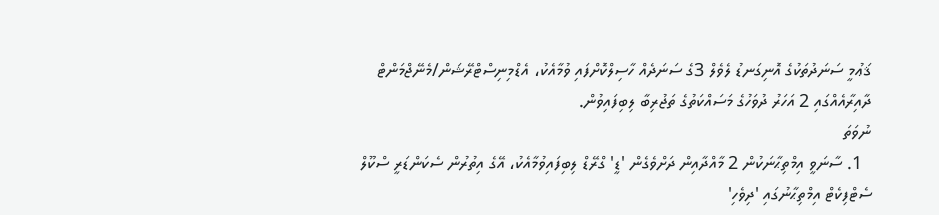ޤަޢުމީ ސަނަދުތަކުގެ އޮނިގަނޑު ލެވެލް 3ގެ ސަނަދެއް ހާސިލްކޮށްފައި ވުމާއެކު، އެޑްމިނިސްޓްރޭޝަން/މެނޭޖްމަންޓް ދާއިރާއެއްގައި 2 އަހަރު ދުވަހުގެ މަސައްކަތުގެ ތަޖުރިބާ ލިބިފައިވުން.
ނުވަތަ
  1. ސާނަވީ އިމްތިޙާނަކުން 2 މާއްދާއިން ދަށްވެގެން 'ޑީ' ގްރޭޑް ލިބިފައިވުމާއެކު، އޭގެ އިތުރުން ސެކަންޑަރީ ސްކޫލް ސެޓްފިކެޓް އިމްތިޙާނުގައި 'ދިވެހި'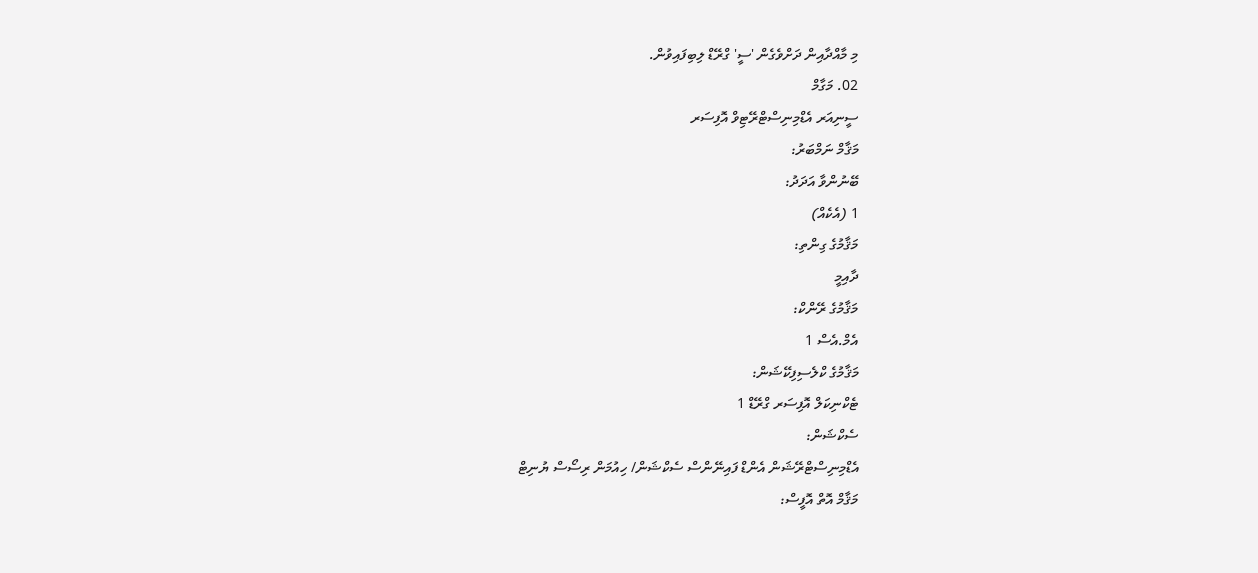މި މާއްދާއިން ދަށްވެގެން 'ސީ' ގްރޭޑް ލިބިފައިވުން.
02. މަގާމް
ސީނިއަރ އެޑްމިނިސްޓްރޭޓިވް އޮފިސަރ
މަޤާމް ނަމްބަރު:
ބޭނުންވާ އަދަދު:
1 (އެކެއް)
މަޤާމުގެ ގިންތި:
ދާއިމީ
މަޤާމުގެ ރޭންކް:
އެމް.އެސް 1
މަޤާމުގެ ކްލެސިފިކޭޝަން:
ޓެކްނިކަލް އޮފިސަރ ގްރޭޑް 1
ސެކްޝަން:
އެޑްމިނިސްޓްރޭޝަން އެންޑް ފައިނޭންސް ސެކްޝަން/ ހިއުމަން ރިސޯސް ޔުނިޓް
މަޤާމް އޮތް އޮފީސް: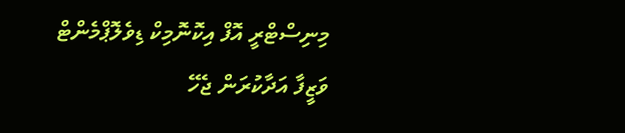މިނިސްޓްރީ އޮފް އިކޮނޮމިކް ޑިވެލޮޕްމެންޓް
ވަޒީފާ އަދާކުރަން ޖެހޭ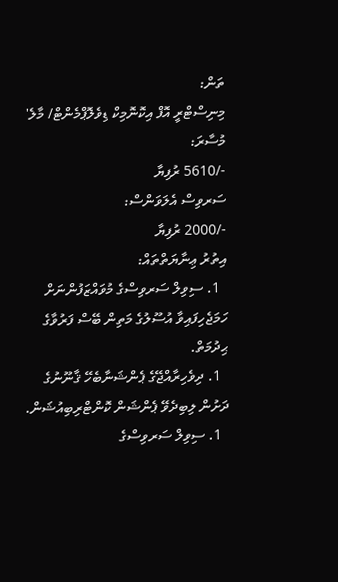ތަން:
މިނިސްޓްރީ އޮފް އިކޮނޮމިކް ޑިވެލޮޕްމެންޓް/ މާލެ'
މުސާރަ:
-/5610 ރުފިޔާ
ސަރވިސް އެލަވަންސް:
-/2000 ރުފިޔާ
އިތުރު ޢިނާޔަތްތައް:
  1. ސިވިލް ސަރވިސްގެ މުވައްޒަފުންނަށް ހަމަޖެހިފައިވާ އުސޫލުގެ މަތިން ބޭސް ފަރުވާގެ ޙިދުމަތް.
  1. ދިވެހިރާއްޖޭގެ ޕެންޝަނާބެހޭ ޤާނޫނުގެ ދަށުން ލިބިދެވޭ ޕެންޝަން ކޮންޓްރިބިއުޝަން.
  1. ސިވިލް ސަރވިސްގެ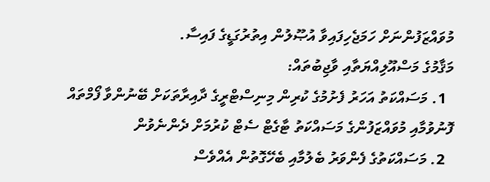މުވައްޒަފުންނަށް ހަމަޖެހިފައިވާ އުޞޫލުން އިތުރުގަޑީގެ ފައިސާ.
މަޤާމުގެ މަސްއޫލިއްޔަތާއި ވާޖިބުތައް:
  1. މަސައްކަތު އަހަރު ފެށުމުގެ ކުރިން މިނިސްޓްރީގެ ދާއިރާތަކަށް ބޭނުންވާ ފޯމްތައް ފޮނުވުމާއި މުވައްޒަފުންގެ މަސައްކަތު ޓާގެޓް ސެޓް ކުރުމަށް ދެންނެވުން
  2. މަސައްކަތުގެ ފެންވަރު ބެލުމާއި ބެހޭގޮތުން އެއްވެސް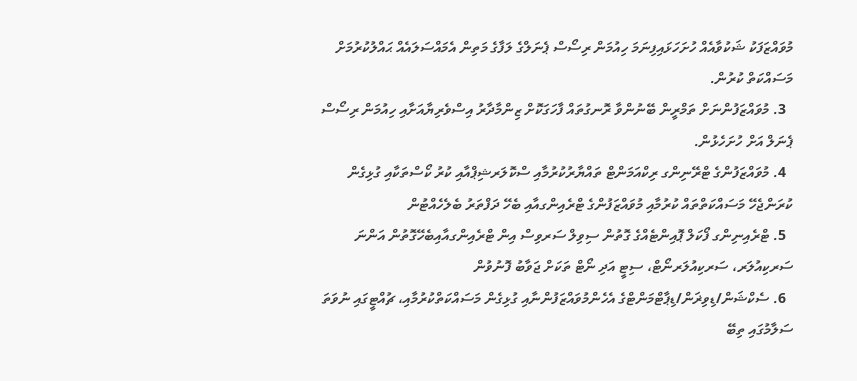މުވައްޒަފަކު ޝަކުވާއެއް ހުށަހަޅައިފިނަމަ ހިއުމަން ރިސޯސް ޕެނަލްގެ ލަފާގެ މަތިން އެމައްސަލައެއް ޙައްލުކުރުމަށް މަސައްކަތް ކުރުން.
  3. މުވައްޒަފުންނަށް ތަމްރީން ބޭނުންވާ ރޮނގުތައް ފާހަގަކޮށް ޒިންމާދާރު އިސްވެރިޔާއަށާއި ހިއުމަން ރިސޯސް ޕެނަލް އަށް ހުށަހެޅުން.
  4. މުވައްޒަފުންގެ ޓްރޭނިންގ ރިކްއަމަންޓް ތައްޔާރުކުރުމާއި ސްކޮލަރޝިޕްއާއި ކުރު ކޯސްތަކާއި ގުޅިގެން ކުރަންޖެހޭ މަސައްކަތްތައް ކުރުމާއި މުވައްޒަފުންގެ ޓްރެއިންގއާއި ބެހޭ ދަފްތަރު ބެލެހެއްޓުން
  5. ޓްރެއިނިންގ ފޯކަލް ޕޮއިންޓެއްގެ ގޮތުން ސިވިލް ސަރވިސް އިން ޓްރެއިންގއާއިބެހޭގޮތުން އަންނަ ސަރކިއުލަރ، ސަރކިއުލަރނޯޓް، ސިޓީ އަދި ނޯޓް ތަކަށް ޖަވާބު ފޮނުވުން
  6. ސެކްޝަން/ޑިވިޜަން/ޑިޕާޓްމަންޓްގެ އެހެންމުވައްޒަފުންނާއި ގުޅިގެން މަސައްކަތްކުރުމާއި، ޗުއްޓީގައި ނުވަތަ ސަލާމުގައި ތިބޭ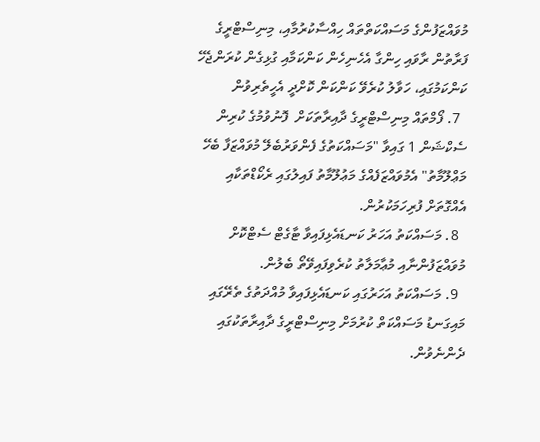މުވައްޒަފުންގެ މަސައްކަތްތައް ހިއްސާކުރުމާއި، މިނިސްޓްރީގެ ފަރާތުން ރާވައި ހިންގާ އެހެނިހެން ކަންކަމާއި ގުޅިގެން ކުރަންޖެހޭ ކަންކަމުގައި، ހަވާލު ކުރެވޭ ކަންކަން ކޮށްދީ އެހީތެރިވުން
  7. ފޯމްތައް މިނިސްޓްރީގެ ދާއިރާތަކަށް  ފޮނުވުމުގެ ކުރިން ސެކްޝަން 1 ގައިވާ "މަސައްކަތުގެ ފެންވަރުބެލޭ މުވައްޒަފާ ބެހޭ މަޢްލޫމާތު" އެމުވައްޒަފެއްގެ މަޢުލޫމާތު ފައިލުގައި ރެކޯޑްތަކާއި އެއްގޮތަށް ފުރިހަމަކުރުން.
  8. މަސައްކަތު އަހަރު ކަނޑައެޅިފައިވާ ޓާގެޓް ސެޓްކޮށް މުވައްޒަފުންނާއި މުޢާމަލާތު ކުރެވިފައިވޭތޯ ބެލުން.
  9. މަސައްކަތު އަހަރުގައި ކަނޑައެޅިފައިވާ މުއްދަތުގެ ތެރޭގައި މައިގަނޑު މަސައްކަތް ކުރުމަށް މިނިސްޓްރީގެ ދާއިރާތަކުގައި ދެންނެވުން.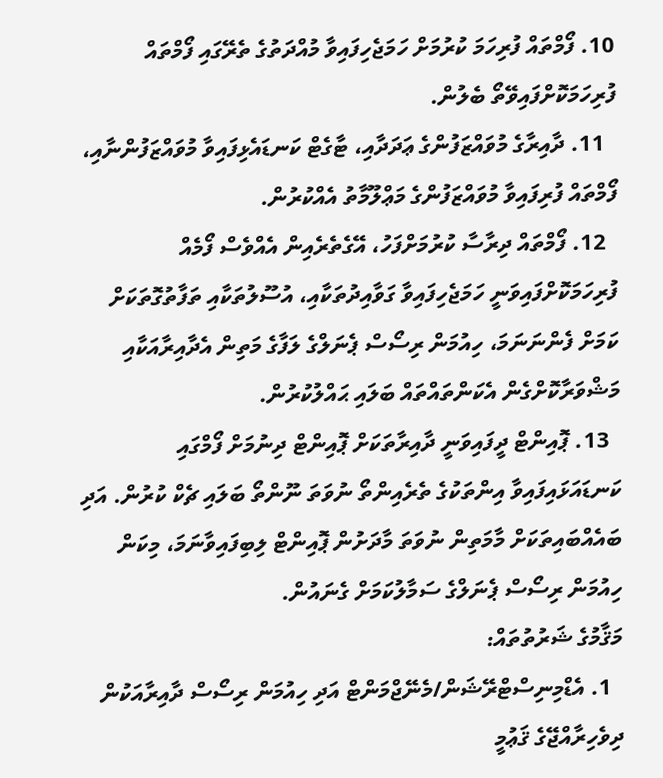10. ފޯމްތައް ފުރިހަމަ ކުރުމަށް ހަމަޖެހިފައިވާ މުއްދަތުގެ ތެރޭގައި ފޯމްތައް ފުރިހަމަކޮށްފައިވޭތޯ ބެލުން.
  11. ދާއިރާގެ މުވައްޒަފުންގެ ޢަދަދާއި، ޓާގެޓް ކަނޑައެޅިފައިވާ މުވައްޒަފުންނާއި، ފޯމްތައް ފުރިފައިވާ މުވައްޒަފުންގެ މަޢްލޫމާތު އެއްކުރުން.
  12. ފޯމްތައް ދިރާސާ ކުރުމަށްފަހު، އޭގެތެރެއިން އެއްވެސް ފޯމެއް ފުރިހަމަކޮށްފައިވަނީ ހަމަޖެހިފައިވާ ގަވާއިދުތަކާއި، އުސޫލުތަކާއި ތަފާތުގޮތަކަށް ކަމަށް ފެންނަނަމަ، ހިއުމަން ރިސޯސް ޕެނަލްގެ ލަފާގެ މަތިން އެދާއިރާއަކާއި މަޝްވަރާކޮށްގެން އެކަންތައްތައް ބަލައި ޙައްލުކުރުން.
  13. ޕޮއިންޓް ދީފައިވަނީ ދާއިރާތަކަށް ޕޮއިންޓް ދިނުމަށް ފޯމްގައި ކަނޑައަޅައިފައިވާ އިންތަކުގެ ތެރެއިންތޯ ނުވަތަ ނޫންތޯ ބަލައި ޗެކް ކުރުން. އަދި ބައެއްބައިތަކަށް މާމަތިން ނުވަތަ މާދަށުން ޕޮއިންޓް ލިބިފައިވާނަމަ، މިކަން ހިއުމަން ރިސޯސް ޕެނަލްގެ ސަމާލުކަމަށް ގެނައުން.
މަޤާމުގެ ޝަރުތުތައް:
  1. އެޑްމިނިސްޓްރޭޝަން/މެނޭޖްމަންޓް އަދި ހިއުމަން ރިސޯސް ދާއިރާއަކުން ދިވެހިރާއްޖޭގެ ޤަޢުމީ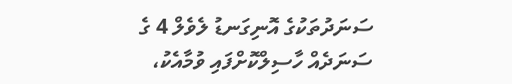ސަނަދުތަކުގެ އޮނިގަނޑު ލެވެލް 4 ގެ ސަނަދެއް ހާސިލްކޮށްފައި ވުމާއެކު،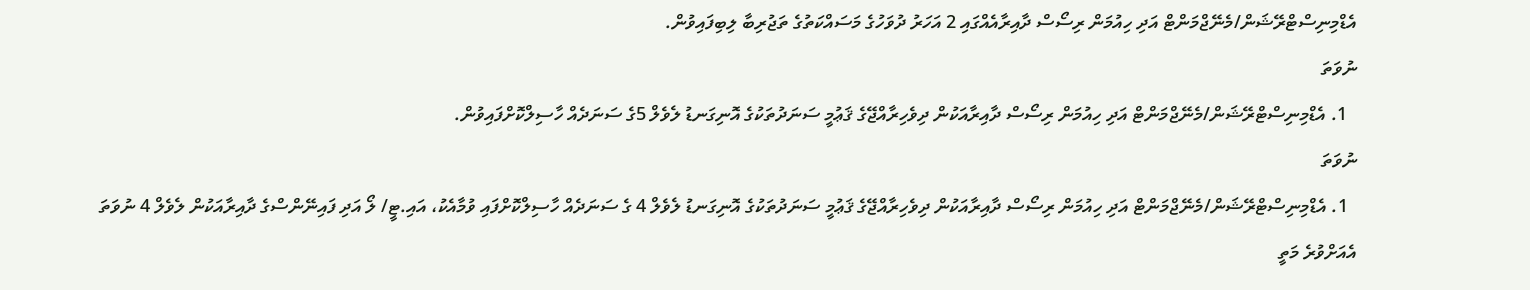އެޑްމިނިސްޓްރޭޝަން/މެނޭޖްމަންޓް އަދި ހިއުމަން ރިސޯސް ދާއިރާއެއްގައި 2 އަހަރު ދުވަހުގެ މަސައްކަތުގެ ތަޖުރިބާ ލިބިފައިވުން.
ނުވަތަ
  1. އެޑްމިނިސްޓްރޭޝަން/މެނޭޖްމަންޓް އަދި ހިއުމަން ރިސޯސް ދާއިރާއަކުން ދިވެހިރާއްޖޭގެ ޤަޢުމީ ސަނަދުތަކުގެ އޮނިގަނޑު ލެވެލް 5ގެ ސަނަދެއް ހާސިލްކޮށްފައިވުން.
ނުވަތަ
  1. އެޑްމިނިސްޓްރޭޝަން/މެނޭޖްމަންޓް އަދި ހިއުމަން ރިސޯސް ދާއިރާއަކުން ދިވެހިރާއްޖޭގެ ޤަޢުމީ ސަނަދުތަކުގެ އޮނިގަނޑު ލެވެލް 4 ގެ ސަނަދެއް ހާސިލްކޮށްފައި ވުމާއެކު، އައި.ޓީ/ ލޯ އަދި ފައިނޭންސްގެ ދާއިރާއަކުން ލެވެލް 4 ނުވަތަ އެއަށްވުރެ މަތީ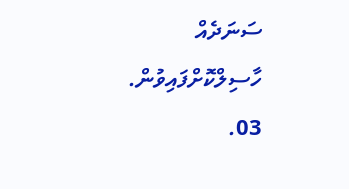ސަނަދެއް ހާސިލްކޮށްފައިވުން.
03.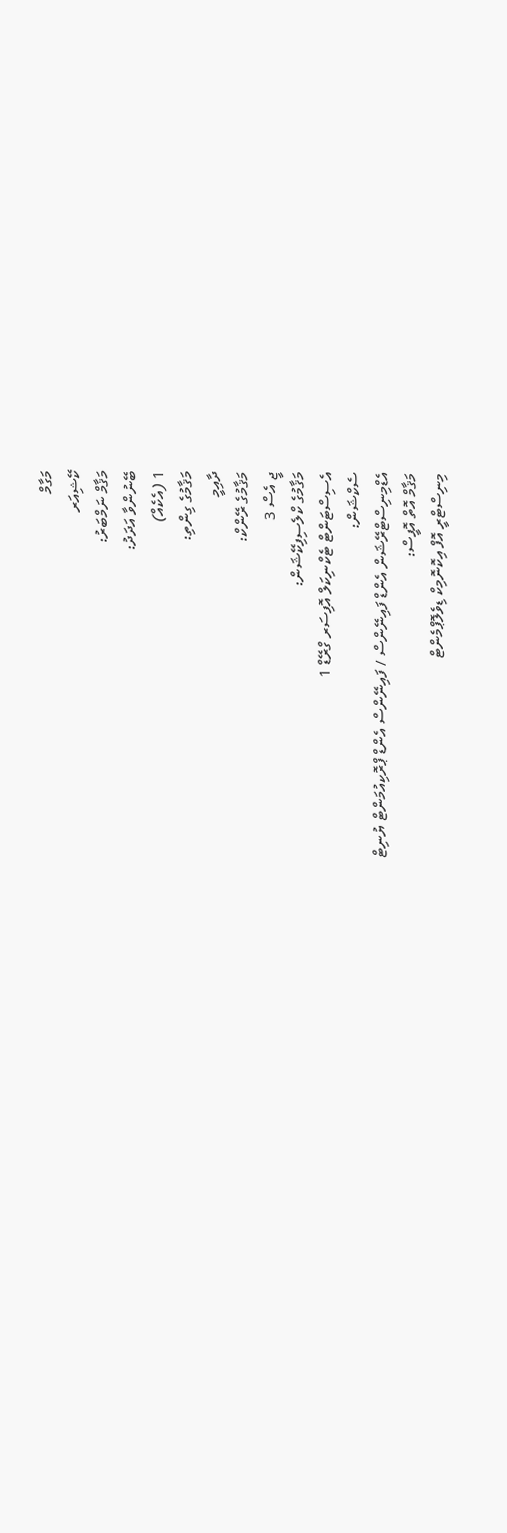މަގާމް
ކޭޝިއަރ
މަޤާމް ނަމްބަރު:
ބޭނުންވާ އަދަދު:
1 (އެކެއް)
މަޤާމުގެ ގިންތި:
ދާއިމީ
މަޤާމުގެ ރޭންކް:
ޖީ އެސް 3
މަޤާމުގެ ކްލެސިފިކޭޝަން:
އެސިސްޓަންޓް ޓެކްނިކަލް އޮފިސަރ ގްރޭޑް 1
ސެކްޝަން:
އެޑްމިނިސްޓްރޭޝަން އެންޑް ފައިނޭންސް / ފައިނޭންސް އެންޑް ޕްރޮކިއުމަންޓް ޔުނިޓް
މަޤާމް އޮތް އޮފީސް:
މިނިސްޓްރީ އޮފް އިކޮނޮމިކް ޑިވެލޮޕްމެންޓް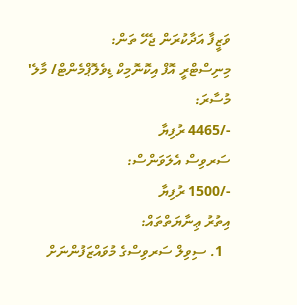ވަޒީފާ އަދާކުރަން ޖެހޭ ތަން:
މިނިސްޓްރީ އޮފް އިކޮނޮމިކް ޑިވެލޮޕްމެންޓް/ މާލެ'
މުސާރަ:
-/4465 ރުފިޔާ
ސަރވިސް އެލަވަންސް:
-/1500 ރުފިޔާ
އިތުރު ޢިނާޔަތްތައް:
  1. ސިވިލް ސަރވިސްގެ މުވައްޒަފުންނަށް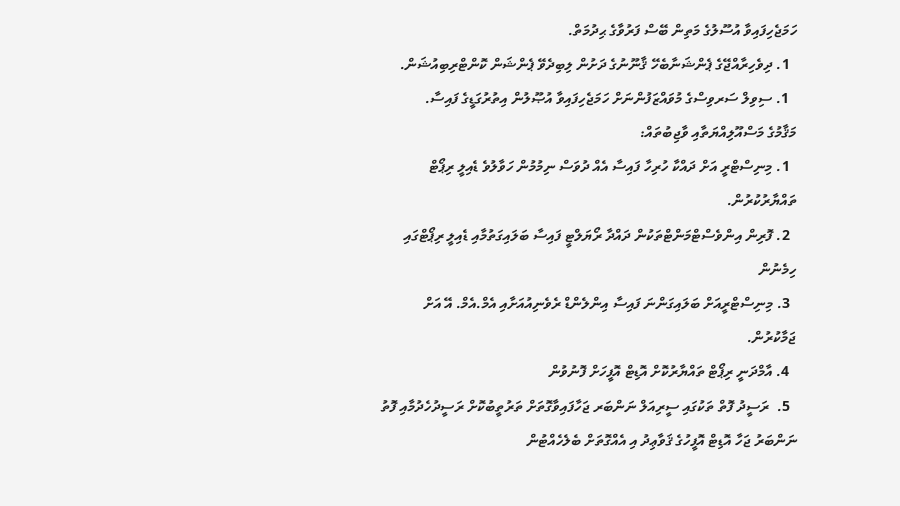ހަމަޖެހިފައިވާ އުސޫލުގެ މަތިން ބޭސް ފަރުވާގެ ޙިދުމަތް.
  1. ދިވެހިރާއްޖޭގެ ޕެންޝަނާބެހޭ ޤާނޫނުގެ ދަށުން ލިބިދެވޭ ޕެންޝަން ކޮންޓްރިބިއުޝަން.
  1. ސިވިލް ސަރވިސްގެ މުވައްޒަފުންނަށް ހަމަޖެހިފައިވާ އުޞޫލުން އިތުރުގަޑީގެ ފައިސާ.
މަޤާމުގެ މަސްއޫލިއްޔަތާއި ވާޖިބުތައް:
  1. މިނިސްޓްރީ އަށް ދައްކާ ހުރިހާ ފައިސާ އެއް ދުވަސް ނިމުމުން ހަވާލުވެ ޑެއިލީ ރިޕޯޓް ތައްޔާރުކުރުން.
  2. ފޮރިން އިންވެސްޓްމަންޓްތަކުން ދައްދާ ރޯޔަލްޓީ ފައިސާ ބަލައިގަތުމާއި ޑެއިލީ ރިޕޯޓްގައި ހިމެނުން
  3. މިނިސްޓްރީއަށް ބަލައިގަންނަ ފައިސާ އިންލެންޑް ރެވެނިއުއަށާއި އެމް.އެމް. އޭ އަށް ޖަމާކުރުން.
  4. އާމްދަނީ ރިޕޯޓް ތައްޔާރުކޮށް އޮޑިޓް އޮފީހަށް ފޮނުވުން
  5.  ރަސީދު ފޮތް ތަކުގައި ސީރިއަލް ނަންބަރ ޖަހާފައިވާގޮތަށް ތަރުތީބުކޮށް ރަސީދުހެދުމާއި ފޮތު ނަންބަރު ޖަހާ އޮޑިޓް އޮފީހުގެ ޤަވާޢިދު އި އެއްގޮތަށް ބެލެހެއްޓުން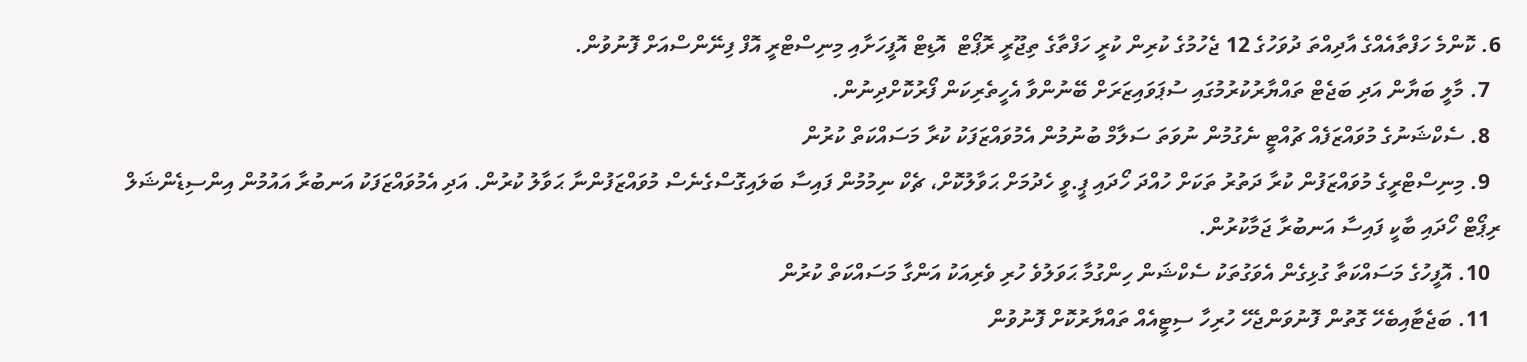6. ކޮންމެ ހަފްތާއެއްގެ އާދިއްތަ ދުވަހުގެ 12 ޖެހުމުގެ ކުރިން ކުރީ ހަފްތާގެ ތިޖޫރީ ރޮޕޯޓް  އޮޑިޓް އޮފީހަށާއި މިނިސްޓްރީ އޮފް ފިނޭންސްއަށް ފޮނުވުން.
  7. މާލީ ބަޔާން އަދި ބަޖެޓް ތައްޔާރުކުރުމުގައި ސުޕަވައިޒަރަށް ބޭނުންވާ އެހީތެރިކަން ފޯރުކޮށްދިނުން.
  8. ސެކްޝަނުގެ މުވައްޒަފެއް ޗުއްޓީ ނެގުމުން ނުވަތަ ސަލާމް ބުނުމުން އެމުވައްޒަފަކު ކުރާ މަސައްކަތް ކުރުން
  9. މިނިސްޓްރީގެ މުވައްޒަފުން ކުރާ ދަތުރު ތަކަށް ހުއްދަ ހޯދައި ޕީ.ވީ ހެދުމަށް ޙަވާލުކޮށް، ޗެކް ނިމުމުން ފައިސާ ބަލައިގޮސްގެނެސް މުވައްޒަފުންނާ ޙަވާލު ކުރުން. އަދި އެމުވައްޒަފަކު އަނބުރާ އައުމުން އިންސިޑެންޝަލް ރިޕޯޓް ހޯދައި ބާކީ ފައިސާ އަނބުރާ ޖަމާކުރުން.
  10. އޮފީހުގެ މަސައްކަތާ ގުޅިގެން އެވަގުތަކު ސެކްޝަން ހިންގުމާ ޙަވަލުވެ ހުރި ވެރިއަކު އަންގާ މަސައްކަތް ކުރުން
  11. ބަޖެޓާއިބެހޭ ގޮތުން ފޮނުވަންޖެހޭ ހުރިހާ ސިޓީއެއް ތައްޔާރުކޮށް ފޮނުވުން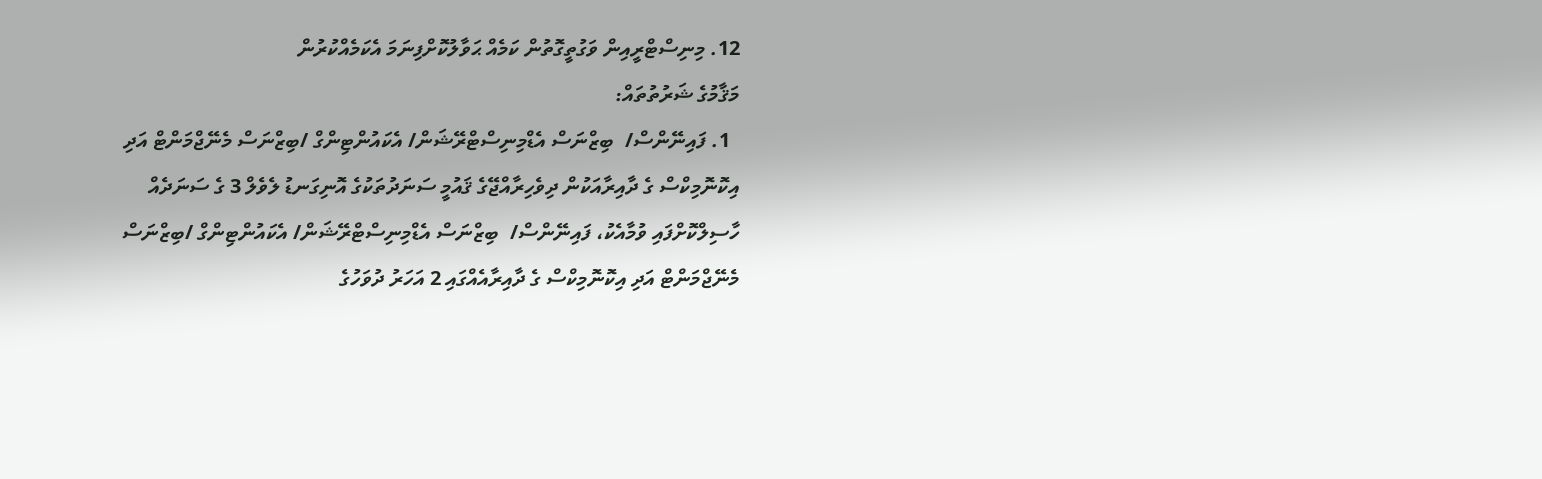12. މިނިސްޓްރީއިން ވަގުތީގޮތުން ކަމެއް ޙަވާލުކޮށްފިނަމަ އެކަމެއްކުރުން
މަޤާމުގެ ޝަރުތުތައް:
  1. ފައިނޭންސް/  ބިޒްނަސް އެޑްމިނިސްޓްރޭޝަން/ އެކައުންޓިންގް /ބިޒްނަސް މެނޭޖްމަންޓް އަދި އިކޮނޮމިކްސް ގެ ދާއިރާއަކުން ދިވެހިރާއްޖޭގެ ޤައުމީ ސަނަދުތަކުގެ އޮނިގަނޑު ލެވެލް 3 ގެ ސަނަދެއް ހާސިލްކޮށްފައި ވުމާއެކު، ފައިނޭންސް/  ބިޒްނަސް އެޑްމިނިސްޓްރޭޝަން/ އެކައުންޓިންގް /ބިޒްނަސް މެނޭޖްމަންޓް އަދި އިކޮނޮމިކްސް ގެ ދާއިރާއެއްގައި 2 އަހަރު ދުވަހުގެ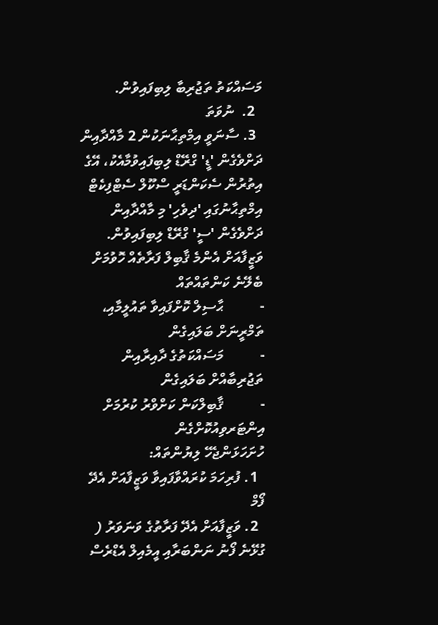މަސައްކަތު ތަޖުރިބާ ލިބިފައިވުން.
  2.  ނުވަތަ
  3. ސާނަވީ އިމްތިޙާނަކުން 2 މާއްދާއިން ދަށްވެގެން 'ޑީ' ގްރޭޑް ލިބިފައިވުމާއެކު، އޭގެ އިތުރުން ސެކަންޑަރީ ސްކޫލް ސެޓްފިކެޓް އިމްތިޙާނުގައި 'ދިވެހި' މި މާއްދާއިން ދަށްވެގެން 'ސީ' ގްރޭޑް ލިބިފައިވުން.
ވަޒީފާއަށް އެންމެ ޤާބިލް ފަރާތެއް ހޮވުމަށް ބެލޭނެ ކަންތައްތައް
-          ޙާސިލް ކޮށްފައިވާ ތައުލީމާއި، ތަމްރީނަށް ބަލައިގެން
-          މަސައްކަތުގެ ދާއިރާއިން ތަޖުރިބާއްށް ބަލައިގެން
-          ޤާބިލްކަން ކަށްވްރު ކުރުމަށް އިންޓަރވިއުކޮށްގެން
ހުށަހަޅަންޖެހޭ ލިޔުންތައް:
  1. ފުރިހަމަ ކުރައްވާފައިވާ ވަޒީފާއަށް އެދޭ ފޯމް
  2. ވަޒީފާއަށް އެދޭ ފަރާތުގެ ވަނަވަރު ( ގުޅޭނެ ފޯނު ނަންބަރާއި އީމެއިލް އެޑްރެސް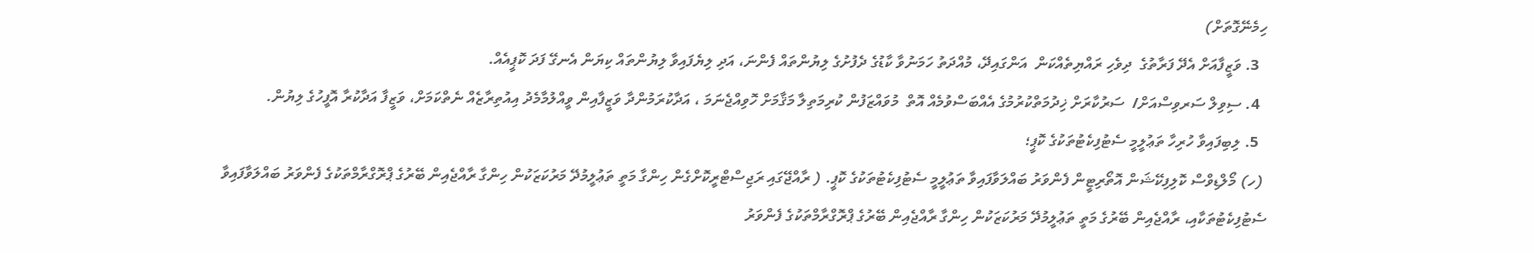ހިމެނޭގޮތަށް)
  3. ވަޒީފާއަށް އެދޭ ފަރާތުގެ  ދިވެހި ރައްޔިތެއްކަން  އަންގައިދޭ، މުއްދަތު ހަމަނުވާ ކާޑުގެ ދެފުށުގެ ލިޔުންތައް ފެންނަ، އަދި ލިޔެފައިވާ ލިޔުންތައް ކިޔަން އެނގޭ ފަދަ ކޮޕީއެއް.
  4. ސިވިލް ސަރވިސްއަށް/  ސަރުކާރަށް ޚިދުމަތްކުރުމުގެ އެއްބަސްވުމެއް އޮތް  މުވައްޒަފުން ކުރިމަތިލާ މަޤާމަށް ހޮވިއްޖެނަމަ ، އަދާކުރަމުންދާ ވަޒީފާއިން ވީއްލުމާމެދު އިއުތިރާޒެއް ނެތްކަމަށް، ވަޒީފާ އަދާކުރާ އޮފީހުގެ ލިޔުން.
  5. ލިބިފައިވާ ހުރިހާ ތަޢުލީމީ ސެޓުފިކެޓުތަކުގެ ކޮޕީ؛
 (ހ) މޯލްޑިވްސް ކޮލިފިކޭޝަން އޮތޯރިޓީން ފެންވަރު ބައްލަވާފައިވާ ތަޢުލީމީ ސެޓުފިކެޓުތަކުގެ ކޮޕީ. ( ރާއްޖޭގައި ރަޖިސްޓްރީކޮށްގެން ހިންގާ މަތީ ތަޢުލީމުދޭ މަރުކަޒަކުން ހިންގާ ރާއްޖެއިން ބޭރުގެ ޕްރޮގްރާމްތަކުގެ ފެންވަރު ބައްލަވާފައިވާ ސެޓުފިކެޓުތަކާއި، ރާއްޖެއިން ބޭރުގެ މަތީ ތަޢުލީމުދޭ މަރުކަޒަކުން ހިންގާ ރާއްޖެއިން ބޭރުގެ ޕްރޮގްރާމްތަކުގެ ފެންވަރު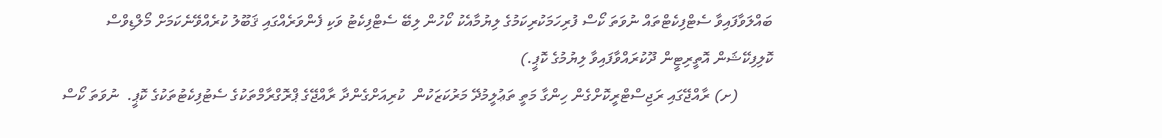ބައްލަވާފައިވާ ސެޓްފިކެޓްތައް ނުވަތަ ކޯސް ފުރިހަމަކުރިކަމުގެ ލިޔުމާއެކު ކޯހުން ލިބޭ ސެޓްފިކެޓު ވަކި ފެންވަރެއްގައި ޤަބޫލު ކުރެއްވޭނެކަމަށް މޯލްޑިވްސް ކޮލިފިކޭޝަން އޮތީރިޓީން ދޫކުރައްވާފައިވާ ލިޔުމުގެ ކޮޕީ.)
         (ށ) ރާއްޖޭގައި ރަޖިސްޓްރީކޮށްގެން ހިންގާ މަތީ ތަޢުލީމުދޭ މަރުކަޒަކުން  ކުރިއަށްގެންދާ ރާއްޖޭގެ ޕްރޮގްރާމްތަކުގެ ސެޓުފިކެޓުތަކުގެ ކޮޕީ.  ނުވަތަ ކޯސް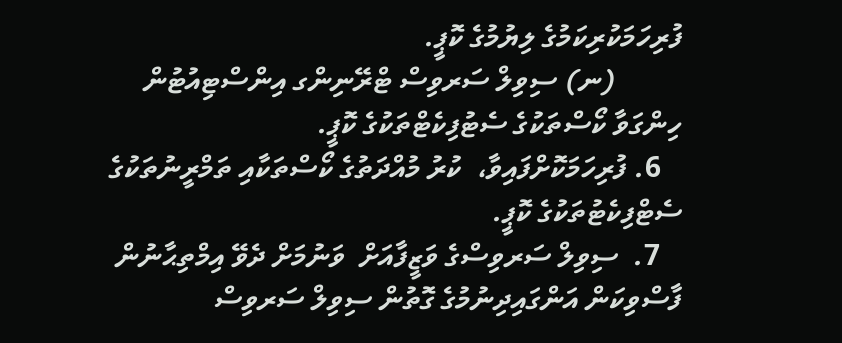ފުރިހަމަކުރިކަމުގެ ލިޔުމުގެ ކޮޕީ.
         (ނ) ސިވިލް ސަރވިސް ޓްރޭނިންގ އިންސްޓިއުޓުން ހިންގަވާ ކޯސްތަކުގެ ސެޓުފިކެޓްތަކުގެ ކޮޕީ.
   6. ފުރިހަމަކޮށްފައިވާ،  ކުރު މުއްދަތުގެ ކޯސްތަކާއި ތަމްރީނުތަކުގެ ސެޓްފިކެޓުތަކުގެ ކޮޕީ.
   7.  ސިވިލް ސަރވިސްގެ ވަޒީފާއަށް  ވަނުމަށް ދެވޭ އިމްތިޙާނުން ފާސްވިކަން އަންގައިދިނުމުގެ ގޮތުން ސިވިލް ސަރވިސް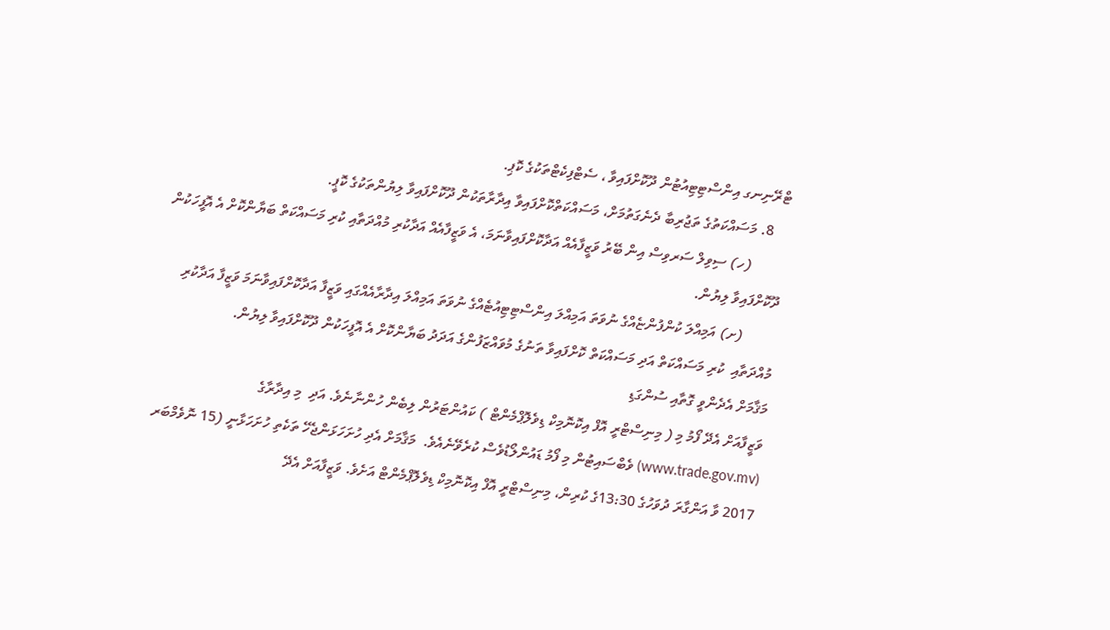ޓްރޭނިނގ އިންސްޓިޓިއުޓުން ދޫކޮށްފައިވާ ، ސެޓްފިކެޓްތަކުގެ ކޮޕި.
    8. މަސައްކަތުގެ ތަޖުރިބާ ދެނެގަތުމަށް، މަސައްކަތްކޮށްފައިވާ އިދާރާތަކުން ދޫކޮށްފައިވާ ލިޔުންތަކުގެ ކޮޕީ.
         (ހ) ސިވިލް ސަރވިސް އިން ބޭރު ވަޒީފާއެއް އަދާކޮށްފައިވާނަމަ، އެ ވަޒީފާއެއް އަދާކުރި މުއްދަތާއި ކުރި މަސައްކަތް ބަޔާންކޮށް އެ އޮފީހަކުން ދޫކޮށްފައިވާ ލިޔުން.
         (ށ) އަމިއްލަ ކުންފުންޏެއްގެ ނުވަތަ އަމިއްލަ އިންސްޓިޓިއުޓެއްގެ ނުވަތަ އަމިއްލަ އިދާރާއެއްގައި ވަޒީފާ އަދާކޮށްފައިވާނަމަ ވަޒީފާ އަދާކުރި މުއްދަތާއި  ކުރި މަސައްކަތް އަދި މަސައްކަތް ކޮށްފައިވާ ތަނުގެ މުވައްޒަފުންގެ އަދަދު ބަޔާންކޮށް އެ އޮފީހަކުން ދޫކޮށްފައިވާ ލިޔުން.
މަޤާމަށް އެދެންވީ ގޮތާއި ސުންގަޑި
ވަޒީފާއަށް އެދޭ ފޯމު މި ( މިނިސްޓްރީ އޮފް އިކޮނޮމިކް ޑިވެލޮޕްމެންޓް ) ކައުންޓަރުން ލިބެން ހުންނާނެވެ. އަދި  މި އިދާރާގެ  (www.trade.gov.mv) ވެބްސައިޓުން މި ފޯމު ޑައުންލޯޑުވެސް ކުރެވޭނެއެވެ.  މަޤާމަށް އެދި ހުށަހަޅަންޖެހޭ ތަކެތި ހުށަހަޅާނީ (15 ނޮވެމްބަރ 2017 ވާ އަންގާރަ ދުވަހުގެ 13:30ގެ ކުރިން، މިނިސްޓްރީ އޮފް އިކޮނޮމިކް ޑިވެލޮޕްމެންޓް އަށެވެ. ވަޒީފާއަށް އެދޭ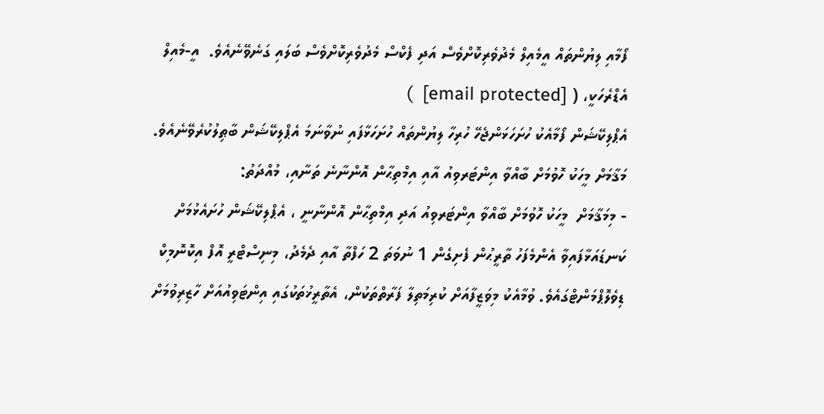ފޯމާއި ލިޔުންތައް އީމެއިލް މެދުވެރިކޮށްވެސް އަދި ފެކްސް މެދުވެރިކޮށްވެސް ބަލައި ގަނެވޭނެއެވެ.  އީ-މެއިލް އެޑްރެހަކީ، ( [email protected]  )
އެޕްލިކޭޝަން ފޯމާއެކު ހުށަހަޅަންޖެހޭ ހުރިހާ ލިޔުންތައް ހުށަހަޅާފައި ނުވާނަމަ އެޕްލިކޭޝަން ބާޠިލުކުރެވޭނެއެވެ.
މަޤާމަށް މީހަކު ހޮވުމަށް ބާއްވާ އިންޓަރވިއު އާއި އިމްތިޙާން އޮންނާނެ ތަނާއި، މުއްދަތު:
- މިމަޤާމަށް  މީހަކު ހޮވުމަށް ބާއްވާ އިންޓަރވިއު އަދި އިމްތިޙާން އޮންނާނީ ، އެޕްލިކޭޝަން ހުށައެޅުމަށް ކަނޑައަޅާފައިވާ އެންމެފަހު ތާރީޙުން ފެށިގެން 1 ނުވަތަ 2 ހަފްތާ އާއި ދެމެދު، މިނިސްޓްރީ އޮފް އިކޮނޮމިކް ޑިވެލޮޕްމަންޓްގައެވެ. ވުމާއެކު މިވަޒީފާއަށް ކުރިމަތިލާ ފަރާތްތަކުން، އެތާރީޚުތަކުގައި އިންޓަވިއުއަށް ހާޒިރިވުމަށް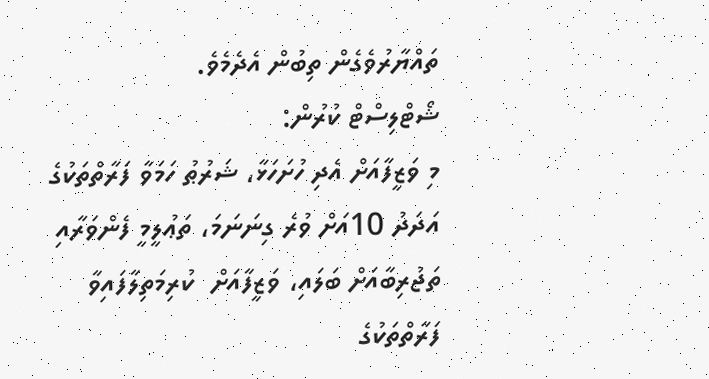ތައްޔާރުވެގެން ތިބުން އެދެމެވެ.
ޝޯޓްލިސްޓް ކުރުން:
މި ވަޒީފާއަށް އެދި ހުށަހަޅާ، ޝަރުޠު ހަމަވާ ފަރާތްތަކުގެ އަދަދު 10އަށް ވުރެ ގިނަނަމަ، ތަޢުލީމީ ފެންވަރާއި ތަޖުރިބާއަށް ބަލައި، ވަޒީފާއަށް  ކުރިމަތިލާފައިވާ  ފަރާތްތަކުގެ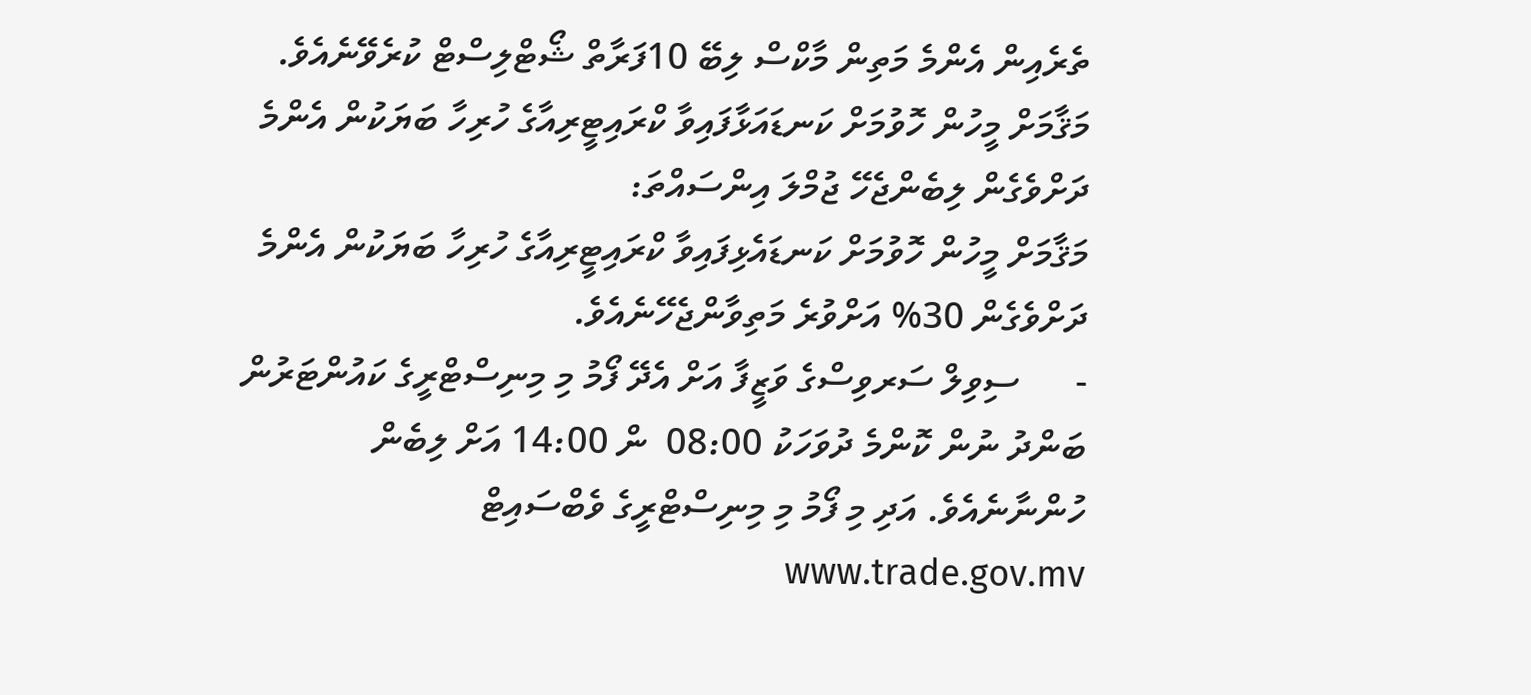ތެރެއިން އެންމެ މަތިން މާކްސް ލިބޭ 10ފަރާތް ޝޯޓްލިސްޓް ކުރެވޭނެއެވެ.
މަޤާމަށް މީހުން ހޮވުމަށް ކަނޑައަޅާފައިވާ ކްރައިޓީރިއާގެ ހުރިހާ ބަޔަކުން އެންމެ ދަށްވެގެން ލިބެންޖެހޭ ޖުމްލަ އިންސައްތަ:
މަޤާމަށް މީހުން ހޮވުމަށް ކަނޑައެޅިފައިވާ ކްރައިޓީރިއާގެ ހުރިހާ ބަޔަކުން އެންމެ ދަށްވެގެން 30% އަށްވުރެ މަތިވާންޖެހޭނެއެވެ.
-      ސިވިލް ސަރވިސްގެ ވަޒީފާ އަށް އެދޭ ފޯމު މި މިނިސްޓްރީގެ ކައުންޓަރުން ބަންދު ނުން ކޮންމެ ދުވަހަކު 08:00  ން 14:00 އަށް ލިބެން ހުންނާނެއެވެ. އަދި މި ފޯމު މި މިނިސްޓްރީގެ ވެބްސައިޓް www.trade.gov.mv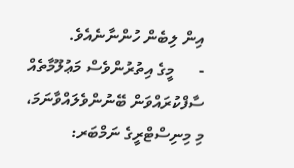އިން ލިބެން ހުންނާނެއެވެ.
-      މީގެ އިތުރުންވެސް މަޢުލޫމާތެއް ސާފްކުރައްވަން ބޭނުންވެލައްވާނަމަ، މި މިނިސްޓްރީގެ ނަމްބަރ: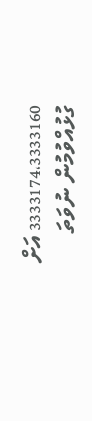3333174،3333160 އަށް ގުޅުއްވުމުން ނުވަތަ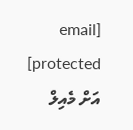[email protected]  އަށް މެއިލް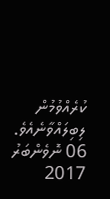ކުރެއްވުމުން ލިބިލައްވާނެއެވެ.
06 ނޮވެންބަރު 2017